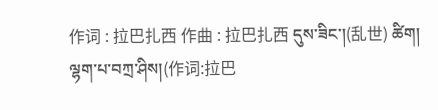作词 : 拉巴扎西 作曲 : 拉巴扎西 དུས་ཟིང་།(乱世) ཚིག། ལྷག་པ་བཀྲ་ཤིས།(作词:拉巴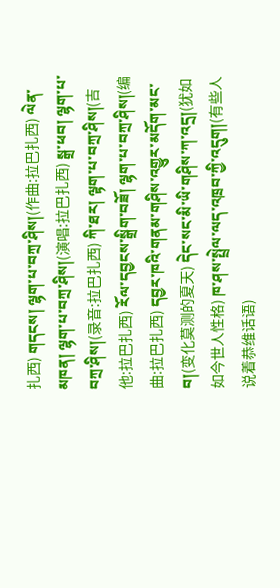扎西) གདངས། ལྷག་པ་བཀྲ་ཤིས།(作曲:拉巴扎西) ལེན་མཁན། ལྷག་པ་བཀྲ་ཤིས།(演唱:拉巴扎西) སྒྲ་ཕབ། ལྷག་པ་བཀྲ་ཤིས།(录音:拉巴扎西) ཀི་ཐར། ལྟག་པ་བཀྲ་ཤིས།(吉他:拉巴扎西) རོལ་དབྱངས་སྒྲིག་བཟོ། ལྷག་པ་བཀྲ་ཤིས།(编曲:拉巴扎西) དབྱར་ཁའི་གནམ་གཤིས་འགྱུར་མདོག་མང་བ།(变化莫测的夏天) དེང་སང་མི་ཡི་གཤིས་ཀ་འདྲ།(犹如如今世人性格) ཁ་ཤས་སྤྲེལ་ལད་འཁྲབ་ཀྱི་འདུག།(有些人说着恭维话语)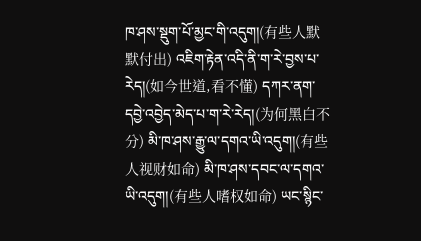ཁ་ཤས་སྡུག་པོ་མྱང་གི་འདུག།(有些人默默付出) འཇིག་རྟེན་འདི་ནི་ག་རེ་བྱས་པ་རེད།(如今世道,看不懂) དཀར་ནག་དབྱེ་འབྱེད་མེད་པ་ག་རེ་རེད།(为何黑白不分) མི་ཁ་ཤས་རྒྱུ་ལ་དགའ་ཡི་འདུག།(有些人视财如命) མི་ཁ་ཤས་དབང་ལ་དགའ་ཡི་འདུག།(有些人嗜权如命) ཡང་སྙིང་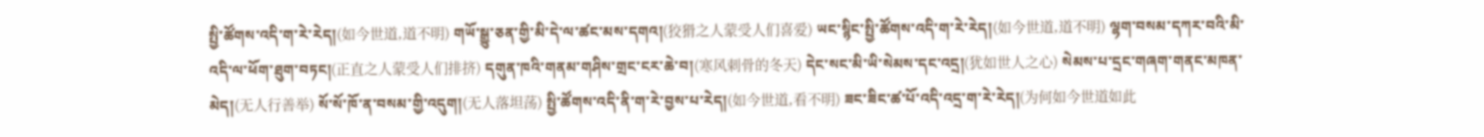སྤྱི་ཚོགས་འདི་ག་རེ་རེད།(如今世道,道不明) གཡོ་སྒྱུ་ཅན་གྱི་མི་དེ་ལ་ཚང་མས་དགའ།(狡猾之人蒙受人们喜爱) ཡང་སྙིང་སྤྱི་ཚོགས་འདི་ག་རེ་རེད།(如今世道,道不明) ལྷག་བསམ་དཀར་བའི་མི་འདི་ལ་ཕོག་ཐུག་བཏང།(正直之人蒙受人们排挤) དགུན་ཁའི་གནམ་གཤིས་གྲང་ངར་ཆེ་བ།(寒风刺骨的冬天) དེང་སང་མི་ཡི་སེམས་དང་འདྲ།(犹如世人之心) སེམས་པ་དྲང་གཞག་གནང་མཁན་མེད།(无人行善举) སོ་སོ་ཁོ་ན་བསམ་གྱི་འདུག།(无人落坦荡) སྤྱི་ཚོགས་འདི་ནི་ག་རེ་བྱས་པ་རེད།(如今世道,看不明) ཟང་ཟིང་ཚ་པོ་འདི་འདྲ་ག་རེ་རེད།(为何如今世道如此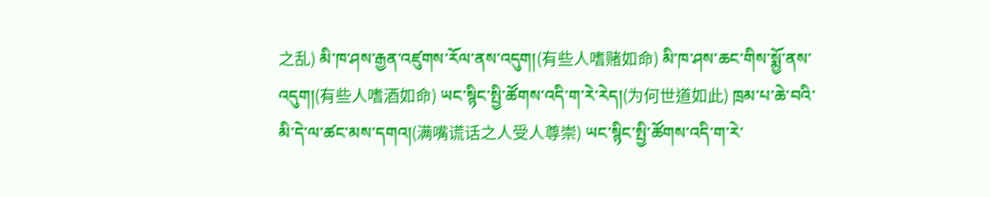之乱) མི་ཁ་ཤས་རྒྱན་འཛུགས་རོལ་ནས་འདུག།(有些人嗜赌如命) མི་ཁ་ཤས་ཆང་གིས་སྨྱོ་ནས་འདུག།(有些人嗜酒如命) ཡང་སྙིང་སྤྱི་ཚོགས་འདི་ག་རེ་རེད།(为何世道如此) ཁྲམ་པ་ཆེ་བའི་མི་དེ་ལ་ཚང་མས་དགའ།(满嘴谎话之人受人尊崇) ཡང་སྙིང་སྤྱི་ཚོགས་འདི་ག་རེ་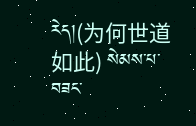རེད།(为何世道如此) སེམས་པ་བཟང་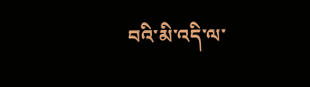བའི་མི་འདི་ལ་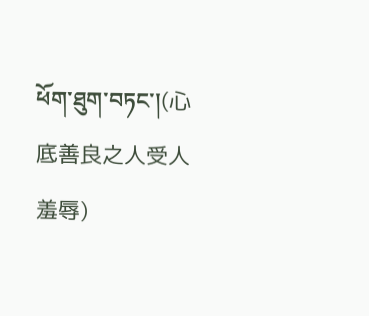ཕོག་ཐུག་བཏང་།(心底善良之人受人羞辱)